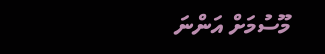މޫސުމަށް އަންނަ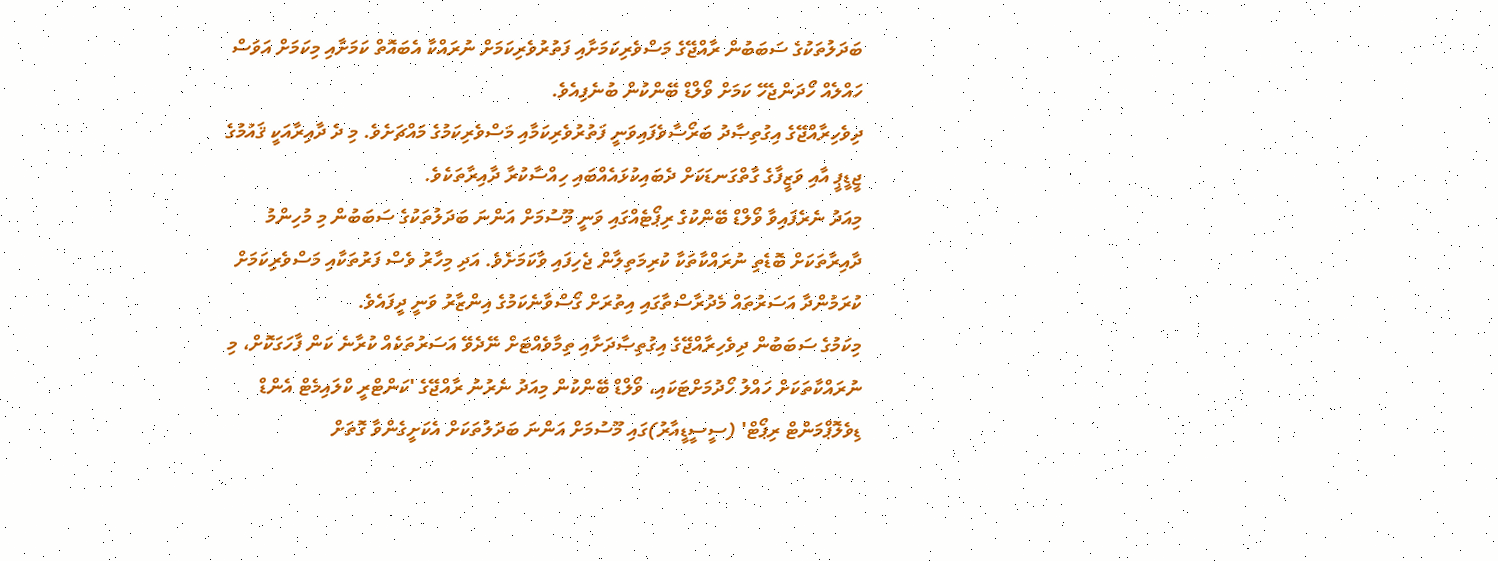ބަދަލުތަކުގެ ސަބަބުން ރާއްޖޭގެ މަސްވެރިކަމަށާއި ފަތުރުވެރިކަމަށް ނުރައްކާ އެބައޮތް ކަމަށާއި މިކަމަށް އަވަސް ހައްލެއް ހޯދަންޖެހޭ ކަމަށް ވޯލްޑް ބޭންކުން ބުނެފިއެވެ.
ދިވެހިރާއްޖޭގެ އިގުތިޞާދު ބަރޯސާވެފައިވަނީ ފަތުރުވެރިކަމާއި މަސްވެރިކަމުގެ މައްޗަށެވެ. މި ދެ ދާއިރާއަކީ ޤައުމުގެ ޖީޑީޕީ އާއި ވަޒީފާގެ ގާތްގަނޑަކަށް ދެބައިކުޅައެއްބައި ހިއްސާކުރާ ދާއިރާތަކެވެ.
މިއަދު ނެރެފައިވާ ވޯލްޑް ބޭންކުގެ ރިޕޯޓެއްގައި ވަނީ މޫސުމަށް އަންނަ ބަދަލުތަކުގެ ސަބަބުން މި މުހިންމު ދާއިރާތަކަށް ބޮޑެތި ނުރައްކާތަކާ ކުރިމަތިލާން ޖެހިފައި ވާކަމަށެވެ. އަދި މިހާރު ވެސް ފަރުތަކާއި މަސްވެރިކަމަށް ކުރަމުންދާ އަސަރުތައް މެދުރާސްތާގައި އިތުރަށް ގޯސްވާނެކަމުގެ އިންޒާރު ވަނީ ދީފައެވެ.
މިކަމުގެ ސަބަބުން ދިވެހިރާއްޖޭގެ އިގުތިޞާދަށާއި ތިމާވެއްޓަށް ނޭދެވޭ އަސަރުތަކެއް ކުރާނެ ކަން ފާހަގަކޮށް، މި ނުރައްކާތަކަށް ހައްލު ހޯދުމަށްޓަކައި، ވޯލްޑް ބޭންކުން މިއަދު ނެރުނު ރާއްޖޭގެ 'ކަންޓްރީ ކްލައިމެޓް އެންޑް ޑިވެލޮޕްމަންޓް ރިޕޯޓް' (ސީސީޑީއާރު)ގައި މޫސުމަށް އަންނަ ބަދަލުތަކަށް އެކަށީގެންވާ ގޮތަށް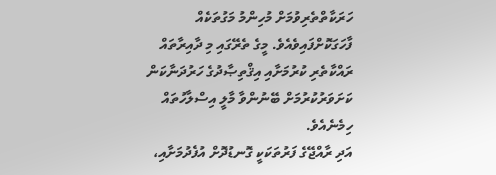ހަރަކާތްތެރިވުމަށް މުހިންމު މަގުތަކެއް ފާހަގަކޮށްފައިވެއެވެ. މީގެ ތެރޭގައި މި ދާއިރާތައް ރައްކާތެރި ކުރުމަށާއި އިޤްތިޞާދުގެ ހަރުދަނާކަން ކަށަވަރުކުރުމަށް ބޭނުންވާ މާލީ އިސްލާހުތައް ހިމެނެއެވެ.
އަދި ރާއްޖޭގެ ފަރުތަކަކީ ގޮނޑުދޮށް އުފެދުމަށާއި،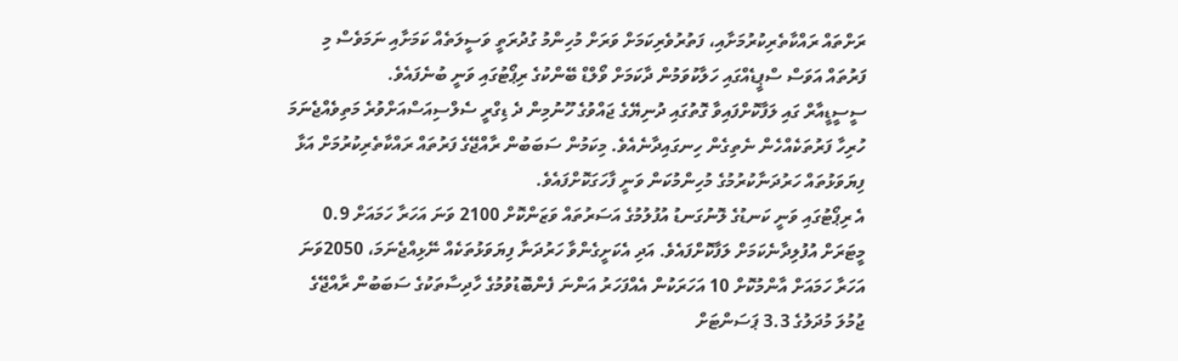ރަށްތައް ރައްކާތެރިކުރުމަށާއި، ފަތުރުވެރިކަމަށް ވަރަށް މުހިންމު ގުދުރަތީ ވަސީލަތެއް ކަމަށާއި ނަމަވެސް މި ފަރުތައް އަވަސް ސްޕީޑެއްގައި ހަލާކުވަމުން ދާކަމަށް ވޯލްޑް ބޭންކުގެ ރިޕޯޓުގައި ވަނީ ބުނެފައެވެ.
ސީސީޑީއާރް ގައި ލަފާކޮށްފައިވާ ގޮތުގައި ދުނިޔޭގެ ޖައްވުގެ ހޫނުމިން ދެ ޑިގްރީ ސެލްސިއަސްއަށްވުރެ މަތިވެއްޖެނަމަ ހުރިހާ ފަރުތަކެއްހެން ނެތިގެން ހިނގައިދާނެއެވެ. މިކަމުން ސަބަބުން ރާއްޖޭގެ ފަރުތައް ރައްކާތެރިކުރުމަށް އަޅާ ފިޔަވަޅުތައް ހަރުދަނާކުރުމުގެ މުހިންމުކަން ވަނީ ފާހަގަކޮށްފައެވެ.
އެ ރިޕޯޓުގައި ވަނީ ކަނޑުގެ ލޮނުގަނޑު އުފުލުމުގެ އަސަރުތައް ވަޒަންކޮށް 2100 ވަނަ އަހަރާ ހަމައަށް 0.9 މީޓަރަށް އުފުލިދާނެކަމަށް ލަފާކޮށްފައެވެ. އަދި އެކަށީގެންވާ ހަރުދަނާ ފިޔަވަޅުތަކެއް ނޭޅިއްޖެނަމަ، 2050ވަނަ އަހަރާ ހަމައަށް އާންމުކޮށް 10 އަހަރަކުން އެއްފަހަރު އަންނަ ފެންބޮޑުވުމުގެ ހާދިސާތަކުގެ ސަބަބުން ރާއްޖޭގެ ޖުމުލަ މުދަލުގެ 3.3 ޕަސަންޓަށް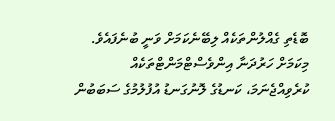ބޮޑެތި ގެއްލުންތަކެއް ލިބޭނެކަމަށް ވަނީ ބުނެފައެވެ.
މިކަމަށް ހަރުދަނާ އިންވެސްޓްމަންޓްތަކެއް ކުރެވިއްޖެނަމަ، ކަނޑުގެ ލޮނުގަނޑު އުފުލުމުގެ ސަބަބުން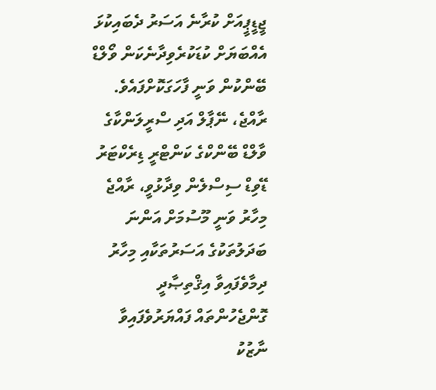ޖީޑީޕީއަށް ކުރާނެ އަސަރު ދެބައިކުޅަ އެއްބަޔަށް ކުޑަކުރެވިދާނެކަން ވޯލްޑް ބޭންކުން ވަނީ ފާހަގަކޮށްފައެވެ.
ރާއްޖެ، ނޭޕާލް އަދި ސްރީލަންކާގެ ވާލްޑް ބޭންކްގެ ކަންޓްރީ ޑިރެކްޓަރު ޑޭވިޑް ސިސްލެން ވިދާޅުވީ، ރާއްޖެ މިހާރު ވަނީ މޫސުމަށް އަންނަ ބަދަލުތަކުގެ އަސަރުތަކާއި މިހާރު ދިމާވެފައިވާ އިޤްތިޞާދީ ގޮންޖެހުންތައް ފައްޔަރުވެފައިވާ ނާޒުކު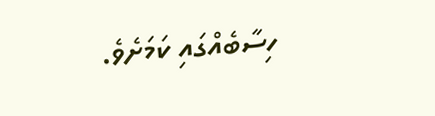ހިސާބެއްގައި ކަމަށެވެ.